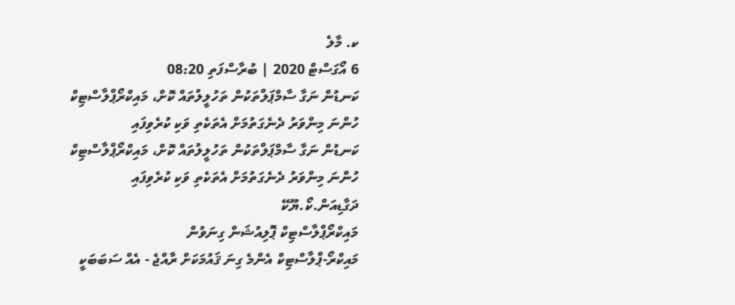ކ. މާލެ
6 އޯގަސްޓް 2020 | ބުރާސްފަތި 08:20
ކަނޑުން ނަގާ ސާމްޕަލްތަކުން ތަހުލީލުތައް ކޮށް، މައިކްރޯޕްލާސްޓިކް ހުންނަ މިންވަރު ދެނެގަތުމަށް އެތަކެތި ވަކި ކުރެވިފައި
ކަނޑުން ނަގާ ސާމްޕަލްތަކުން ތަހުލީލުތައް ކޮށް، މައިކްރޯޕްލާސްޓިކް ހުންނަ މިންވަރު ދެނެގަތުމަށް އެތަކެތި ވަކި ކުރެވިފައި
ދަގާޑިއަން.ކޯ.ޔޫކޭ
މައިކްރޯޕްލާސްޓިކް ޕޮލިއުޝަން ގިނަވުން
މައިކްރޯ-ޕްލާސްޓިކް އެންމެ ގިނަ ޤައުމަކަށް ރާއްޖެ - އެއް ސަބަބަކީ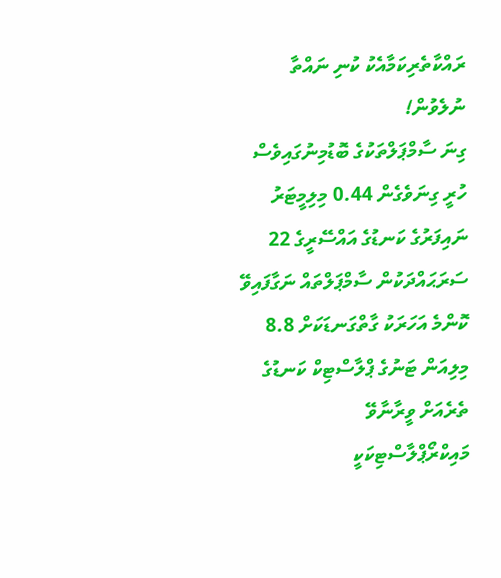ރައްކާތެރިކަމާއެކު ކުނި ނައްތާ ނުލެވުން!
ގިނަ ސާމްޕަލްތަކުގެ ބޮޑުމިނުގައިވެސް ހުރީ ގިނަވެގެން 0.44 މިލިމީޓަރު
ނައިފަރުގެ ކަނޑުގެ އައްސޭރީގެ 22 ސަރަޙައްދަކުން ސާމްޕަލްތައް ނަގާފައިވޭ
ކޮންމެ އަހަރަކު ގާތްގަނޑަކަށް 8.8 މިލިއަން ޓަނުގެ ޕްލާސްޓިކް ކަނޑުގެ ތެރެއަށް ވީރާނާވޭ
މައިކްރޯޕްލާސްޓިކަކީ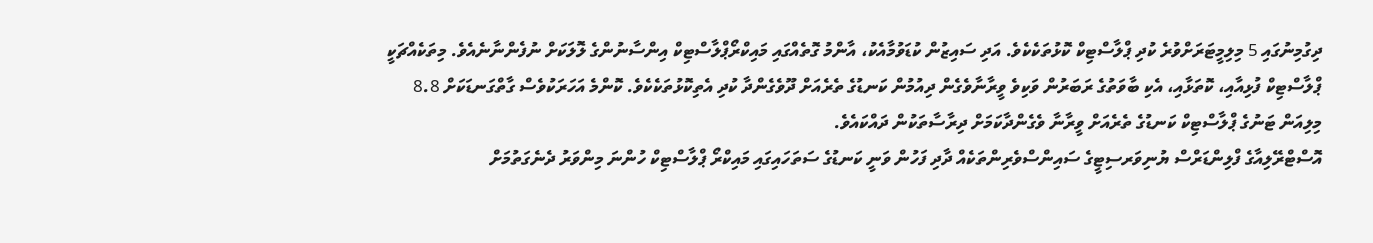ދިގުމިނުގައި 5 މިލިމީޓަރަށްވުރެ ކުދި ޕްލާސްޓިކް ކޮޅުތަކެކެވެ. އަދި ސައިޒުން ކުޑަވުމާއެކު، އާންމު ގޮތެއްގައި މައިކްރޯޕްލާސްޓިކް އިންސާނުންގެ ލޮލަކަށް ނުފެންނާނެއެވެ. މިތަކެއްޗަކީ ޕްލާސްޓިކް ފުޅިއާއި، ކޮތަޅާއި، އެކި ބާވަތުގެ ރަބަރުން ވަކިވެ ވީރާނާވެގެން ދިއުމުން ކަނޑުގެ ތެރެއަށް ދޫވެގެންދާ ކުދި އެތިކޮޅުތަކެކެވެ. ކޮންމެ އަހަރަކުވެސް ގާތްގަނޑަކަށް 8.8 މިލިއަން ޓަނުގެ ޕްލާސްޓިކް ކަނޑުގެ ތެރެއަށް ވީރާނާ ވެގެންދާކަމަށް ދިރާސާތަކުން ދައްކައެވެ.
އޮސްޓްރޭލިއާގެ ފްލިންޑަރްސް ޔުނިވަރސިޓީގެ ސައިންސްވެރިންތަކެއް ދާދި ފަހުން ވަނީ ކަނޑުގެ ސަތަހައިގައި މައިކްރޯ ޕްލާސްޓިކް ހުންނަ މިންވަރު ދެނެގަތުމަށް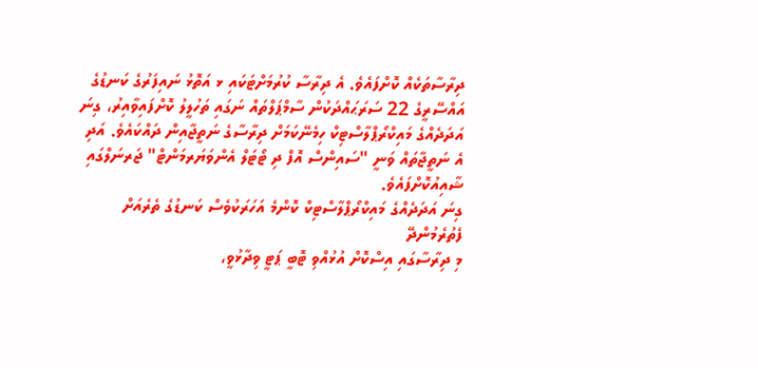ދިރާސާތަކެއް ކޮށްފައެވެ. އެ ދިރާސާ ކުރުމަށްޓަކައި ޅ އަތޮޅު ނައިފަރުގެ ކަނޑުގެ އައްސޭރީގެ 22 ސަރަޙައްދަކުން ސާމްޕަލްތައް ނަގައި ތަހުލީލު ކޮށްފައިވާއިރު، ގިނަ އަދަދެއްގެ މައިކްރޯޕްލާސްޓިކް ހިމެނޭކަމަށް ދިރާސާގެ ނަތީޖާއިން ދައްކައެވެ. އަދި އެ ނަތީޖާތައް ވަނީ "ސައިންސް އޮފް ދި ޓޯޓަލް އެންވަޔަރމަންޓް" ޖަރނަލްގައި ޝާއިއުކޮށްފައެވެ.
ގިނަ އަދަދެއްގެ މައިކްރޯޕްލާސްޓިކް ކޮންމެ އަހަރަކުވެސް ކަނޑުގެ ތެރެއަށް ފެތުރެމުންދޭ
މި ދިރާސާގައި އިސްކޮށް އުޅުއްވި ޓޮބީ ޕަޓީ ވިދާޅުވީ،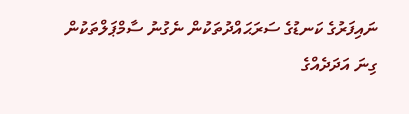ނައިފަރުގެ ކަނޑުގެ ސަރަޙައްދުތަކުން ނެގުނު ސާމްޕަލްތަކުން ގިނަ އަދަދެއްގެ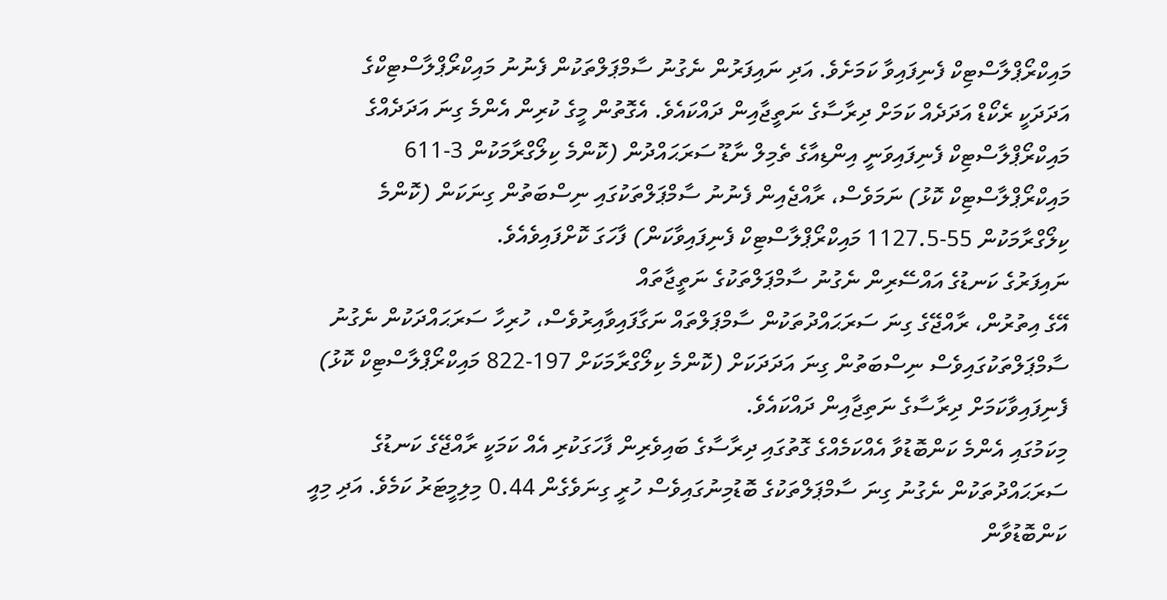މައިކްރޯޕްލާސްޓިކް ފެނިފައިވާ ކަމަށެވެ. އަދި ނައިފަރުން ނެގުނު ސާމްޕަލްތަކުން ފެނުނު މައިކްރޯޕްލާސްޓިކްގެ އަދަދަކީ ރެކޯޑް އަދަދެއް ކަމަށް ދިރާސާގެ ނަތީޖާއިން ދައްކައެވެ. އެގޮތުން މީގެ ކުރިން އެންމެ ގިނަ އަދަދެއްގެ މައިކްރޯޕްލާސްޓިކް ފެނިފައިވަނީ އިންޑިއާގެ ތެމިލް ނާޑޫ ސަރަޙައްދުން (ކޮންމެ ކިލޯގްރާމަކުން 3-611 މައިކްރޯޕްލާސްޓިކް ކޮޅު) ނަމަވެސް، ރާއްޖެއިން ފެނުނު ސާމްޕަލްތަކުގައި ނިސްބަތުން ގިނަކަން (ކޮންމެ ކިލޯގްރާމަކުން 55-1127.5 މައިކްރޯޕްލާސްޓިކް ފެނިފައިވާކަން) ފާހަގަ ކޮށްފައިވެއެވެ.
ނައިފަރުގެ ކަނޑުގެ އައްސޭރިން ނެގުނު ސާމްޕަލްތަކުގެ ނަތީޖާތައް
އޭގެ އިތުރުން، ރާއްޖޭގެ ގިނަ ސަރަޙައްދުތަކުން ސާމްޕަލްތައް ނަގާފައިވާއިރުވެސް، ހުރިހާ ސަރަޙައްދަކުން ނެގުނު ސާމްޕަލްތަކުގައިވެސް ނިސްބަތުން ގިނަ އަދަދަކަށް (ކޮންމެ ކިލޯގްރާމަކަށް 197-822 މައިކްރޯޕްލާސްޓިކް ކޮޅު) ފެނިފައިވާކަމަށް ދިރާސާގެ ނަތިޖާއިން ދައްކައެވެ.
މިކަމުގައި އެންމެ ކަންބޮޑުވާ އެއްކަމެއްގެ ގޮތުގައި ދިރާސާގެ ބައިވެރިން ފާހަގަކުރި އެއް ކަމަކީ ރާއްޖޭގެ ކަނޑުގެ ސަރަޙައްދުތަކުން ނެގުނު ގިނަ ސާމްޕަލްތަކުގެ ބޮޑުމިނުގައިވެސް ހުރީ ގިނަވެގެން 0.44 މިލިމީޓަރު ކަމެވެ. އަދި މިއީ ކަންބޮޑުވާން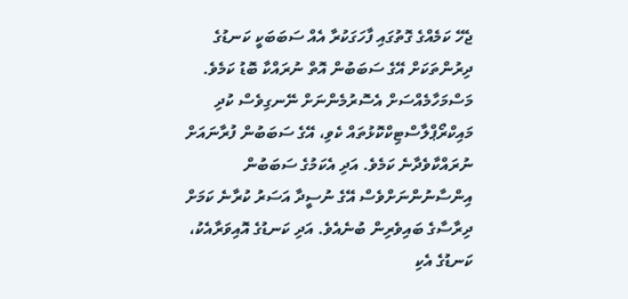ޖެހޭ ކަމެއްގެ ގޮތުގައި ފާހަގަކުރާ އެއް ސަބަބަކީ ކަނޑުގެ ދިރުންތަކަށް އޭގެ ސަބަބުން އޮތް ނުރައްކާ ބޮޑު ކަމެވެ.
މަސްމަހާމެއްސަށް އެސޮރުމެންނަށް ނޭނގިވެސް ކުދި މައިކްރޯޕްލާސްޓިކްކޮޅުތައް ކެވި، އޭގެ ސަބަބުން ފުރާނައަށް ނުރައްކާވެދާނެ ކަމެވެ. އަދި އެކަމުގެ ސަބަބުން އިންސާނުންނަށްވެސް އޭގެ ނުސީދާ އަސަރު ކުރާނެ ކަމަށް ދިރާސާގެ ބައިވެރިން ބުނެއެވެ. އަދި ކަނޑުގެ އޮއިވަރާއެކު، ކަނޑުގެ އެކި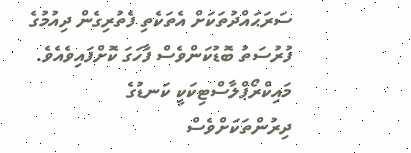ސަރަޙައްދުތަކަށް އެތަކެތި ފެތުރިގެން ދިއުމުގެ ފުރުސަތު ބޮޑުކަންވެސް ފާހަގަ ކޮށްފައިވެއެވެ.
މައިކްރޯޕްލާސްޓިކަކީ ކަނޑުގެ ދިރުންތަކަށްވެސް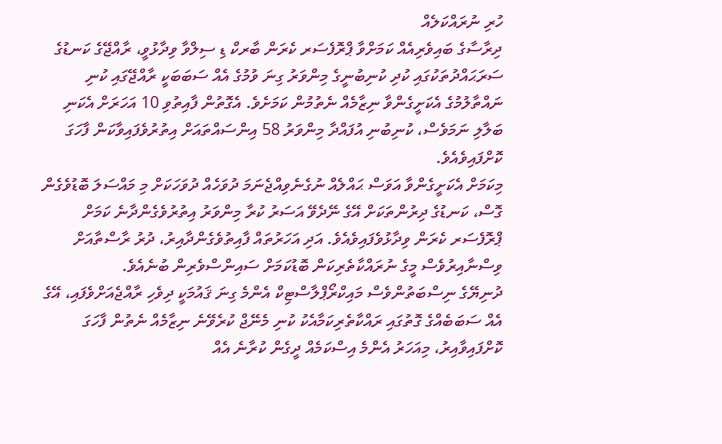ހުރި ނުރައްކަލެއް
ދިރާސާގެ ބައިވެރިއެއް ކަމަށްވާ ޕްރޮފެސަރ ކެރަން ބާރކް ޑި ސިލްވާ ވިދާޅުވީ، ރާއްޖޭގެ ކަނޑުގެ ސަރަޙައްދުތަކުގައި ކުދި ކުނިބުނީގެ މިންވަރު ގިނަ ވުމުގެ އެއް ސަބަބަކީ ރާއްޖޭގައި ކުނި ނައްތާލުމުގެ އެކަށީގެންވާ ނިޒާމެއް ނެތުމުން ކަމަށެވެ. އެގޮތުން ފާއިތުވި 10 އަހަރަށް އެކަނި ބަލާލި ނަމަވެސް، ކުނިބުނި އުފައްދާ މިންވަރު 58 އިންސައްތައަށް އިތުރުވެފައިވާކަން ފާހަގަ ކޮށްފައިވެއެވެ.
މިކަމަށް އެކަށީގެންވާ އަވަސް ޙައްލެއް ނުގެނެވިއްޖެނަމަ ދުވަހެއް ދުވަހަކަށް މި މައްސަލަ ބޮޑުވެގެން ގޮސް، ކަނޑުގެ ދިރުންތަކަށް އޭގެ ނޭދެވޭ އަސަރު ކުރާ މިންވަރު އިތުރުވެގެންދާނެ ކަމަށް ޕްރޮފެސަރ ކެރަން ވިދާޅުވެފައިވެއެވެ. އަދި އަހަރުތައް ފާއިތުވެގެންދާއިރު، ދުރު ރާސްތާއަށް ވިސްނާއިރުވެސް މީގެ ނުރައްކާތެރިކަން ބޮޑުކަމަށް ސައިންސްވެރިން ބުނެއެވެ.
ދުނިޔޭގެ ނިސްބަތުންވެސް މައިކްރޯޕްލާސްޓިކް އެންމެ ގިނަ ޤައުމަކީ ދިވެހި ރާއްޖެއަށްވެފައި، އޭގެ އެއް ސަބަބެއްގެ ގޮތުގައި ރައްކާތެރިކަމާއެކު ކުނި މެނޭޖް ކުރެވޭނެ ނިޒާމެއް ނެތުން ފާހަގަ ކޮށްފައިވާއިރު، މިއަހަރު އެންމެ އިސްކަމެއް ދީގެން ކުރާނެ އެއް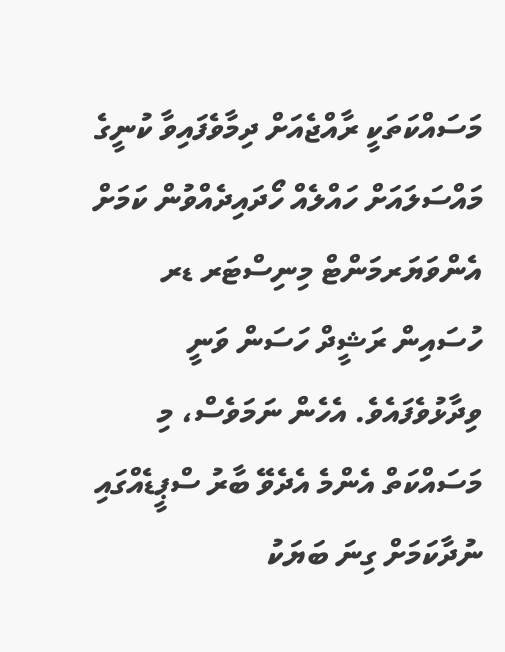މަސައްކަތަކީ ރާއްޖެއަށް ދިމާވެފައިވާ ކުނީގެ މައްސަލައަށް ހައްލެއް ހޯދައިދެއްވުން ކަމަށް އެންވަޔަރމަންޓް މިނިސްޓަރ ޑރ ހުސައިން ރަޝީދް ހަސަން ވަނީ ވިދާޅުވެފައެވެ. އެހެން ނަމަވެސް، މި މަސައްކަތް އެންމެ އެދެވޭ ބާރު ސްޕީޑެއްގައި ނުދާކަމަށް ގިނަ ބަޔަކު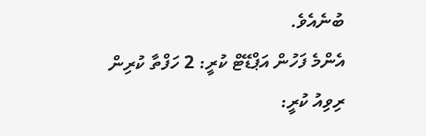ބުނެއެވެ.
އެންމެ ފަހުން އަޕްޑޭޓް ކުރީ: 2 ހަފްތާ ކުރިން
ރިވިއު ކުރީ: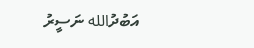އަބުދުالله ނަސީރު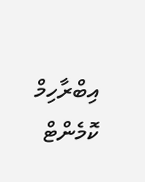އިބްރާހިމް
ކޮމެންޓް